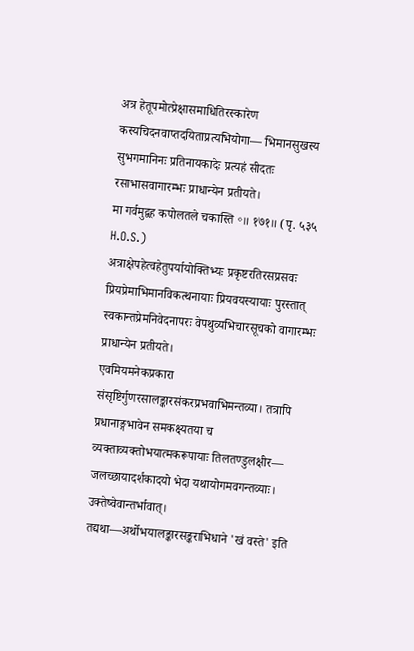अत्र हेतूपमोत्प्रेक्षासमाधितिरस्कारेण कस्यचिदनवाप्तदयिताप्रत्यभियोगा— भिमानसुखस्य सुभगमानिनः प्रतिनायकादेः प्रत्यहं सीदतः रसाभासवागारम्भः प्राधान्येन प्रतीयते।
मा गर्वमुद्वह कपोलतले चकास्ति ॰॥ १७१॥ (पृ. ५३५ H.O.S.)
अत्राक्षेपहेत्वहेतुपर्यायोक्तिभ्यः प्रकृष्टरतिरसप्रसवः प्रियप्रेमाभिमानविकत्थनायाः प्रियवयस्यायाः पुरस्तात् स्वकान्तप्रेमनिवेदनापरः वेपथुव्यभिचारसूचको वागारम्भः प्राधान्येन प्रतीयते।
एवमियमनेकप्रकारा संसृष्टिर्गुणरसालङ्कारसंकरप्रभवाभिमन्तव्या। तत्रापि प्रधानाङ्गभावेन समकक्ष्यतया च व्यक्ताव्यक्तोभयात्मकरूपायाः तिलतण्डुलक्षीर— जलच्छायादर्शकादयो भेदा यथायोगमवगन्तव्याः।
उक्तेष्वेवान्तर्भावात्। तद्यथा—अर्थोभयालङ्कारसङ्कराभिधाने 'खं वस्ते' इति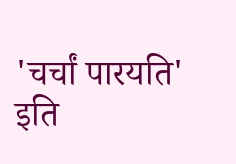'चर्चां पारयति' इति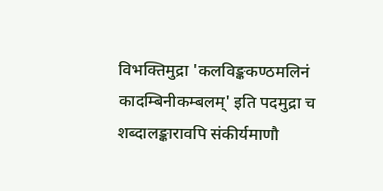विभक्तिमुद्रा 'कलविङ्ककण्ठमलिनं कादम्बिनीकम्बलम्' इति पदमुद्रा च शब्दालङ्कारावपि संकीर्यमाणौ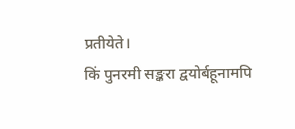प्रतीयेते।
किं पुनरमी सङ्करा द्वयोर्बहूनामपि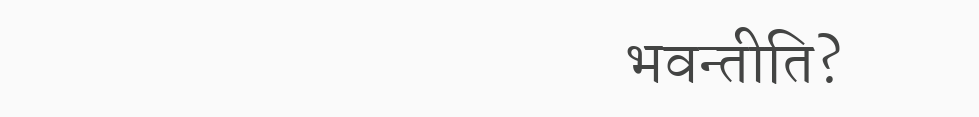भवन्तीति?